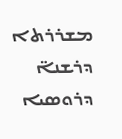ܡܫܪܪܬܐ ܕܪܫܢܐ̈ ܕܪܘܣܝܐ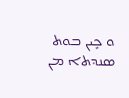ܘ ܟܻܝܢ ܒܘܬ ܣܢܕܬܐ ܡܢ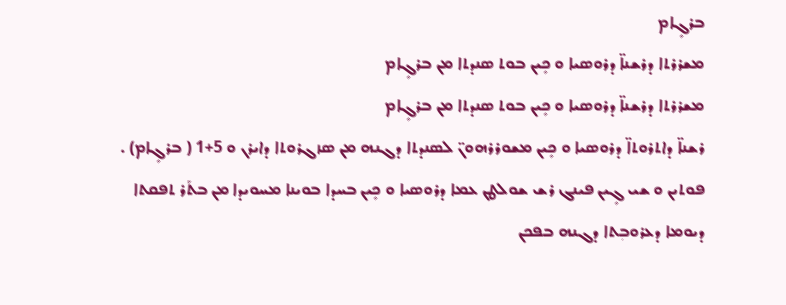ܒܪܓܻܐܡ
ܡܫܪܪܬܐ ܕܪܫܢܐ̈ ܕܪܘܣܝܐ ܘ ܟܻܝܢ ܒܘܬ ܣܢܕܬܐ ܡܢ ܒܪܓܻܐܡ
ܡܫܪܪܬܐ ܕܪܫܢܐ̈ ܕܪܘܣܝܐ ܘ ܟܻܝܢ ܒܘܬ ܣܢܕܬܐ ܡܢ ܒܪܓܻܐܡ
ܪܫܢܐ̈ ܕܐܬܪܘܬܐ̈ ܕܪܘܣܝܐ ܘ ܟܻܝܢ ܡܫܘܪܪܗܘܢ̈ ܠܣܢܕܬܐ ܕܓܢܗ ܡܢ ܣܙܓܪܘܬܐ ܕܐܝܪܢ ܘ 5+1 ( ܒܪܓܻܐܡ) . ܦܘܬܝܢ ܘ ܫܝ ܓܻܝܢ ܦܝܢܓ ܪܫ ܫܘܠܛܢ ܥܡܐ ܕܪܘܣܝܐ ܘ ܟܻܝܢ ܒܚܕܐ ܒܘܝܢܐ ܡܚܘܝܕܐ ܡܢ ܒܬܰܪ ܬܦܩܬܐ ܕܝܘܡܐ ܕܥܪܘܒܼܬܐ ܕܓܢܗ ܒܦܟܢ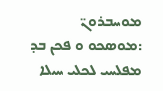ܡܘܚܒܪܘܢ̈ :ܡܘܣܟܘ ܘ ܦܟܢ ܒܕ ܡܦܠܚܝ ܠܟܠܝ ܚܝܠܐ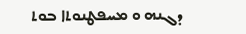ܕܓܢܗ ܘ ܡܚܦܛܢܘܬܐ ܒܘܬ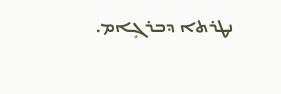ܢܛܪܬܐ ܕܒܪܓܻܐܡ.